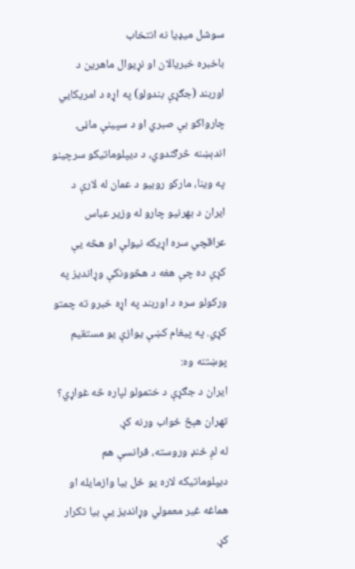سوشل ميډيا نه انتخاب
باخبره خبریالان او نړیوال ماهرين د اوربند (جګړې بندولو) په اړه د امریکايي چارواکو بې صبري او د سپینې ماڼۍ اندېښنه څرګندوي، د دیپلوماتیکو سرچینو په وینا، مارکو روبیو د عمان له لارې د ایران د بهرنیو چارو له وزیر عباس عراقچي سره اړیکه نیولې او هڅه یې کړې ده چې هغه د هڅوونکې وړاندیز په ورکولو سره د اوربند په اړه خبرو ته چمتو کړي. په پیغام کښې یوازې یو مستقیم پوښتنه وه:
ایران د جګړې د ختمولو لپاره څه غواړي؟
تهران هېڅ ځواب ورنه کړ.
له لږ ځنډ وروسته، فرانسې هم دیپلوماتیکه لاره یو ځل بیا وازمایله او هماغه غیر معمولي وړاندیز یې بیا تکرار کړ.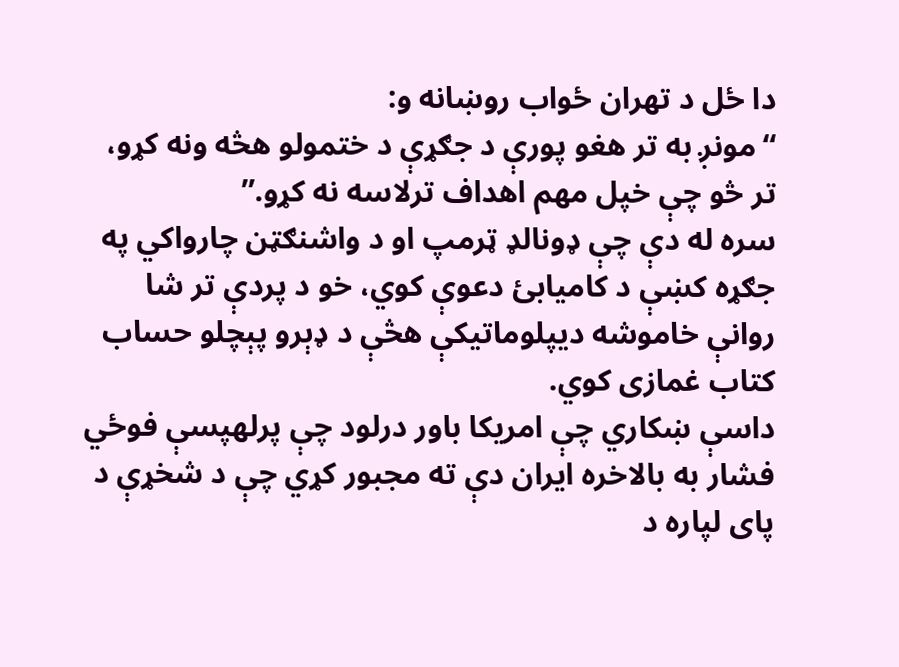دا ځل د تهران ځواب روښانه و:
“مونږ به تر هغو پورې د جګړې د ختمولو هڅه ونه کړو، تر څو چې خپل مهم اهداف ترلاسه نه کړو.”
سره له دې چې ډونالډ ټرمپ او د واشنګټن چارواکي په جګړه کښې د کاميابئ دعوې کوي، خو د پردې تر شا روانې خاموشه دیپلوماتیکې هڅې د ډېرو پېچلو حساب کتاب غمازی کوي.
داسې ښکاري چې امریکا باور درلود چې پرلهپسې فوځي فشار به بالاخره ایران دې ته مجبور کړي چې د شخړې د پای لپاره د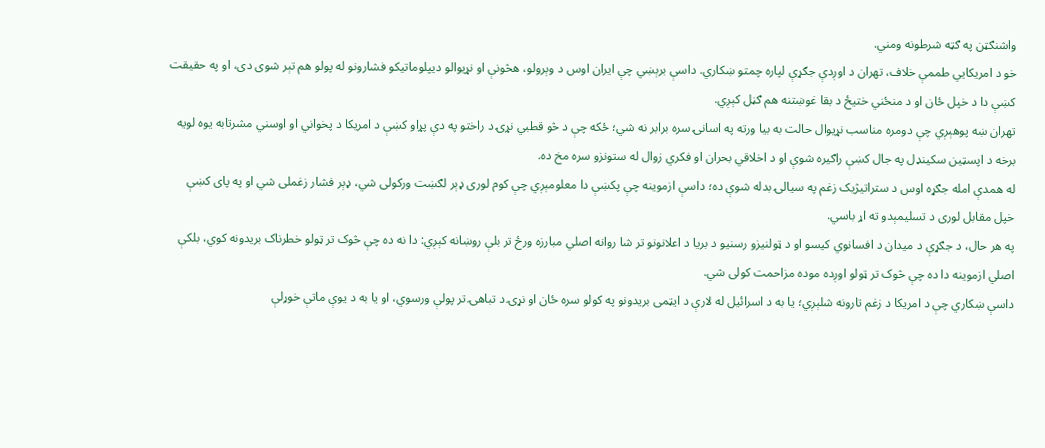واشنګټن په ګټه شرطونه ومني.
خو د امریکايي طممې خلاف، تهران د اوږدې جګړې لپاره چمتو ښکاري. داسې برېښي چې ایران اوس د وېرولو، هڅونې او نړیوالو دیپلوماتیکو فشارونو له پولو هم تېر شوی دی، او په حقیقت کښې دا د خپل ځان او د منځني ختیځ د بقا غوښتنه هم ګڼل کېږي.
تهران ښه پوهېږي چې دومره مناسب نړیوال حالت به بیا ورته په اسانۍ سره برابر نه شي؛ ځکه چې د څو قطبي نړۍ د راختو په دې پړاو کښې د امریکا د پخواني او اوسني مشرتابه یوه لویه برخه د اپسټین سکینډل په جال کښې راګیره شوې او د اخلاقي بحران او فکري زوال له ستونزو سره مخ ده.
له همدې امله جګړه اوس د ستراتیژیک زغم په سیالۍ بدله شوې ده؛ داسې ازموینه چې پکښې دا معلومېږي چې کوم لوری ډېر لګښت ورکولی شي، ډېر فشار زغملی شي او په پای کښې خپل مقابل لوری د تسلیمېدو ته اړ باسي.
په هر حال، د جګړې د میدان د افسانوي کیسو او د ټولنیزو رسنیو د بریا د اعلانونو تر شا روانه اصلي مبارزه ورځ تر بلې روښانه کېږي: دا نه ده چې څوک تر ټولو خطرناک بریدونه کوي، بلکې اصلي ازموینه دا ده چې څوک تر ټولو اوږده موده مزاحمت کولی شي.
داسې ښکاري چې د امریکا د زغم تارونه شلېږي؛ یا به د اسرائیل له لارې د ايټمی بریدونو په کولو سره ځان او نړۍ د تباهۍ تر پولې ورسوي، او یا به د یوې ماتې خوړلې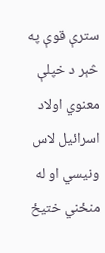سترې قوې په څېر د خپلې معنوي اولاد اسرائیل لاس ونیسي او له منځني ختیځ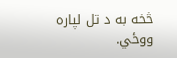څخه به د تل لپاره ووځي.